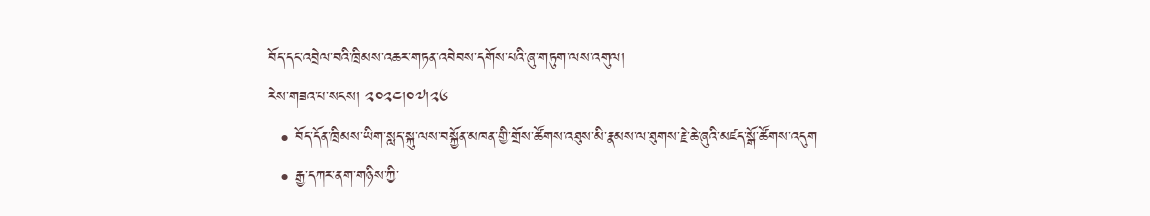བོད་དང་འབྲེལ་བའི་ཁྲིམས་འཆར་གཏན་འབེབས་དགོས་པའི་ཞུ་གཏུག་ལས་འགུལ།
རེས་གཟའ་པ་སངས། ༢༠༢༤།༠༧།༢༦
  • བོད་དོན་ཁྲིམས་ཡིག་སླད་སྐུ་ལས་བསྐྱོན་མཁན་གྱི་གྲོས་ཚོགས་འཐུས་མི་རྣམས་ལ་ཐུགས་རྗེ་ཆེ་ཞུའི་མཛད་སྒོ་ཚོགས་འདུག
  • རྒྱ་དཀར་ནག་གཉིས་ཀྱི་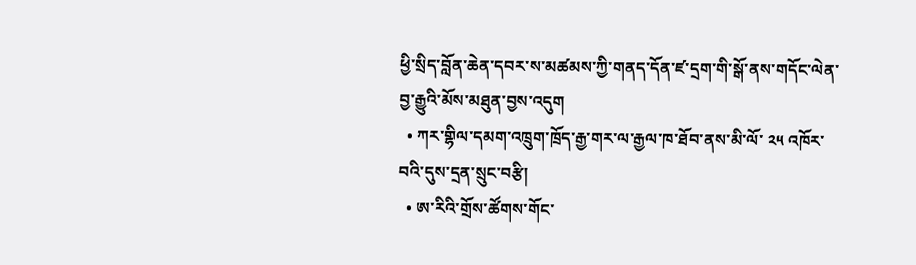ཕྱི་སྲིད་བློན་ཆེན་དབར་ས་མཚམས་ཀྱི་གནད་དོན་ཛ་དྲག་གི་སྒོ་ནས་གདོང་ལེན་བྱ་རྒྱུའི་མོས་མཐུན་བྱས་འདུག
  • ཀར་གྷིལ་དམག་འཁྲུག་ཁྲོད་རྒྱ་གར་ལ་རྒྱལ་ཁ་ཐོབ་ནས་མི་ལོ་ ༢༥ འཁོར་བའི་དུས་དྲན་སྲུང་བརྩི།
  • ཨ་རིའི་གྲོས་ཚོགས་གོང་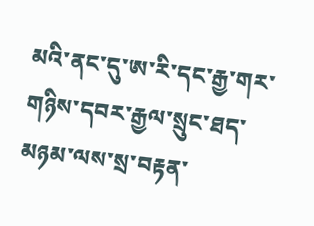མའི་ནང་དུ་ཨ་རི་དང་རྒྱ་གར་གཉིས་དབར་རྒྱལ་སྲུང་ཐད་མཉམ་ལས་སྲ་བརྟན་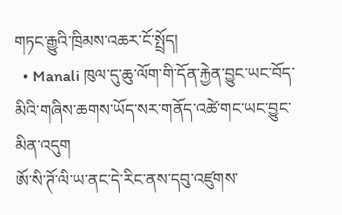གཏང་རྒྱུའི་ཁྲིམས་འཆར་ངོ་སྤྲོད།
  • Manali ཁུལ་དུ་ཆུ་ལོག་གི་དོན་རྐྱེན་བྱུང་ཡང་བོད་མིའི་གཞིས་ཆགས་ཡོད་སར་གནོད་འཚེ་གང་ཡང་བྱུང་མིན་འདུག
ཨོ་སི་ཊོ་ལི་ཡ་ནང་དེ་རིང་ནས་དབུ་འཛུགས་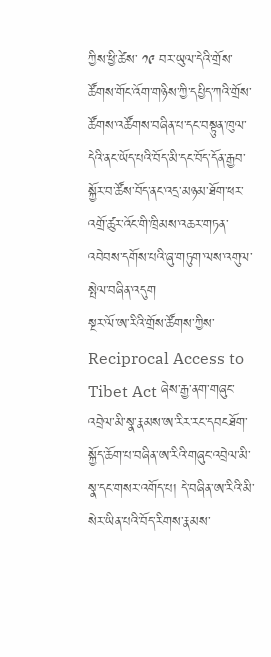ཀྱིས་ཕྱི་ཚེས་ ༡༩ བར་ཡུལ་དེའི་གྲོས་ཚོགས་གོང་འོག་གཉིས་ཀྱི་དཔྱིད་ཀའི་གྲོས་ཚོགས་འཚོགས་བཞིན་པ་དང་བསྟུན་ཁུལ་དེའི་ནང་ཡོད་པའི་བོད་མི་དང་བོད་དོན་རྒྱབ་སྐྱོར་བ་ཚོས་བོད་ནང་འདྲ་མཉམ་ཐོག་ཕར་འགྲོ་ཚུར་འོང་གི་ཁྲིམས་འཆར་གཏན་འབེབས་དགོས་པའི་ཞུ་གཏུག་ལས་འགུལ་སྤེལ་བཞིན་འདུག
སྔར་ལོ་ཨ་རིའི་གྲོས་ཚོགས་ཀྱིས་ Reciprocal Access to Tibet Act ཞེས་རྒྱ་ནག་གཞུང་འབྲེལ་མི་སྣ་རྣམས་ཨ་རིར་རང་དབངཐོག་སྐྱོད་ཆོག་པ་བཞིན་ཨ་རིའི་གཞུང་འབྲེལ་མི་སྣ་དང་གསར་འགོད་པ། དེ་བཞིན་ཨ་རིའི་མི་སེར་ཡིན་པའི་བོད་རིགས་རྣམས་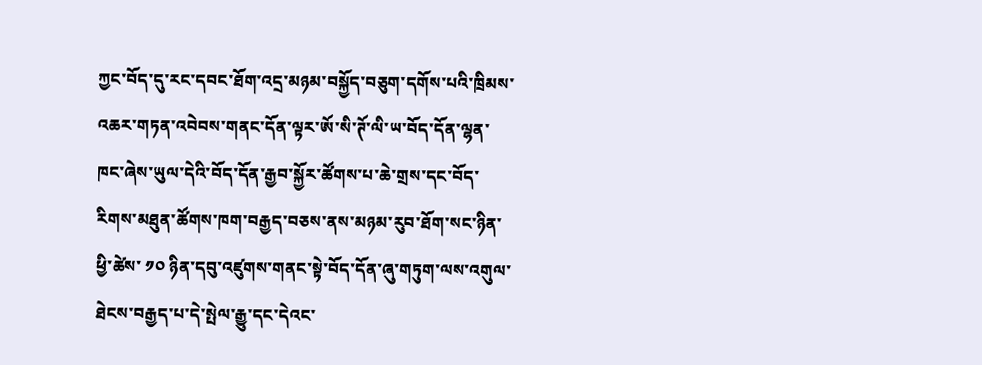ཀྱང་བོད་དུ་རང་དབང་ཐོག་འདྲ་མཉམ་བསྐྱོད་བཅུག་དགོས་པའི་ཁྲིམས་འཆར་གཏན་འབེབས་གནང་དོན་ལྟར་ཨོ་སི་ཊོ་ལི་ཡ་བོད་དོན་ལྷན་ཁང་ཞེས་ཡུལ་དེའི་བོད་དོན་རྒྱབ་སྐྱོར་ཚོགས་པ་ཆེ་གྲས་དང་བོད་རིགས་མཐུན་ཚོགས་ཁག་བརྒྱད་བཅས་ནས་མཉམ་རུབ་ཐོག་སང་ཉིན་ཕྱི་ཚེས་ ༡༠ ཉིན་དབུ་འཛུགས་གནང་སྟེ་བོད་དོན་ཞུ་གཏུག་ལས་འགུལ་ཐེངས་བརྒྱད་པ་དེ་སྤེལ་རྒྱུ་དང་དེའང་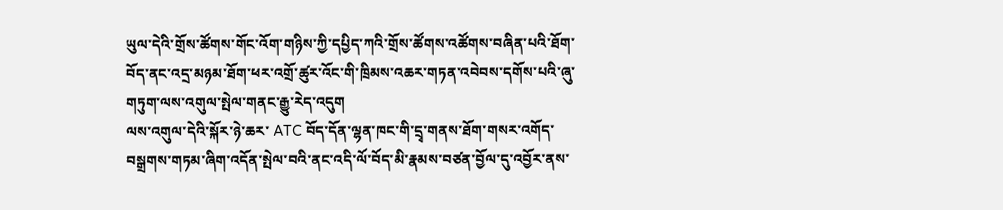ཡུལ་དེའི་གྲོས་ཚོགས་གོང་འོག་གཉིས་ཀྱི་དཔྱིད་ཀའི་གྲོས་ཚོགས་འཚོགས་བཞིན་པའི་ཐོག་བོད་ནང་འདྲ་མཉམ་ཐོག་ཕར་འགྲོ་ཚུར་འོང་གི་ཁྲིམས་འཆར་གཏན་འབེབས་དགོས་པའི་ཞུ་གཏུག་ལས་འགུལ་སྤེལ་གནང་རྒྱུ་རེད་འདུག
ལས་འགུལ་དེའི་སྐོར་ཉེ་ཆར་ ATC བོད་དོན་ལྷན་ཁང་གི་དྲྭ་གནས་ཐོག་གསར་འགོད་བསྒྲགས་གཏམ་ཞིག་འདོན་སྤེལ་བའི་ནང་འདི་ལོ་བོད་མི་རྣམས་བཙན་བྱོལ་དུ་འབྱོར་ནས་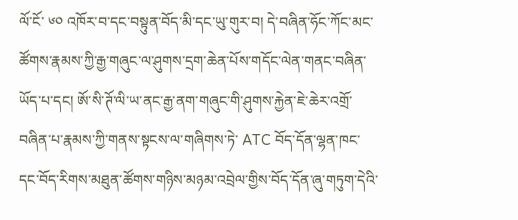ལོ་ངོ་ ༦༠ འཁོར་བ་དང་བསྟུན་བོད་མི་དང་ཡུ་གུར་བ། དེ་བཞིན་ཧོང་ཀོང་མང་ཚོགས་རྣམས་ཀྱི་རྒྱ་གཞུང་ལ་ཤུགས་དྲག་ཆེན་པོས་གདོང་ལེན་གནང་བཞིན་ཡོད་པ་དང། ཨོ་སི་ཊོ་ལི་ཡ་ནང་རྒྱ་ནག་གཞུང་གི་ཤུགས་རྐྱེན་ཇེ་ཆེར་འགྲོ་བཞིན་པ་རྣམས་ཀྱི་གནས་སྟངས་ལ་གཞིགས་ཏེ་ ATC བོད་དོན་ལྷན་ཁང་དང་བོད་རིགས་མཐུན་ཚོགས་གཉིས་མཉམ་འབྲེལ་གྱིས་བོད་དོན་ཞུ་གཏུག་དེའི་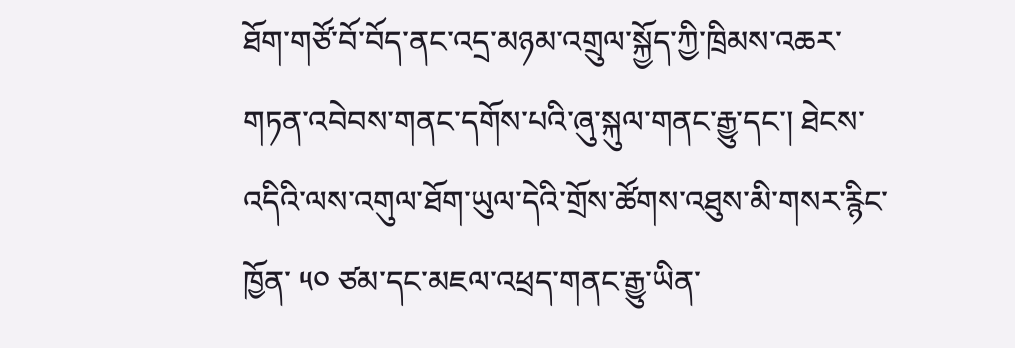ཐོག་གཙོ་བོ་བོད་ནང་འདྲ་མཉམ་འགྲུལ་སྐྱོད་ཀྱི་ཁྲིམས་འཆར་གཏན་འབེབས་གནང་དགོས་པའི་ཞུ་སྐུལ་གནང་རྒྱུ་དང་། ཐེངས་འདིའི་ལས་འགུལ་ཐོག་ཡུལ་དེའི་གྲོས་ཚོགས་འཐུས་མི་གསར་རྙིང་ཁྱོན་ ༥༠ ཙམ་དང་མཇལ་འཕྲད་གནང་རྒྱུ་ཡིན་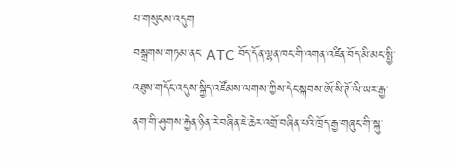པ་གསུངས་འདུག
བསྒྲགས་གཏམ་ནང་ ATC བོད་དོན་ལྷན་ཁང་གི་འགན་འཛིན་བོད་མི་མང་སྤྱི་འཐུས་གདོང་འདུས་སྐྱིད་འཛོམས་ལགས་ཀྱིས་དེང་སྐབས་ཨོ་སི་ཊོ་ལི་ཡར་རྒྱ་ནག་གི་ཤུགས་རྐྱེན་ཉིན་རེ་བཞིན་ཇེ་ཆེར་འགྲོ་བཞིན་པའི་ཁྲོད་རྒྱ་གཞུང་གི་སྐུ་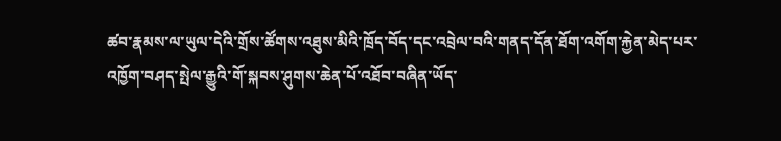ཚབ་རྣམས་ལ་ཡུལ་དེའི་གྲོས་ཚོགས་འཐུས་མིའི་ཁྲོད་བོད་དང་འབྲེལ་བའི་གནད་དོན་ཐོག་འགོག་རྐྱེན་མེད་པར་འཁྱོག་བཤད་སྤེལ་རྒྱུའི་གོ་སྐབས་ཤུགས་ཆེན་པོ་འཐོབ་བཞིན་ཡོད་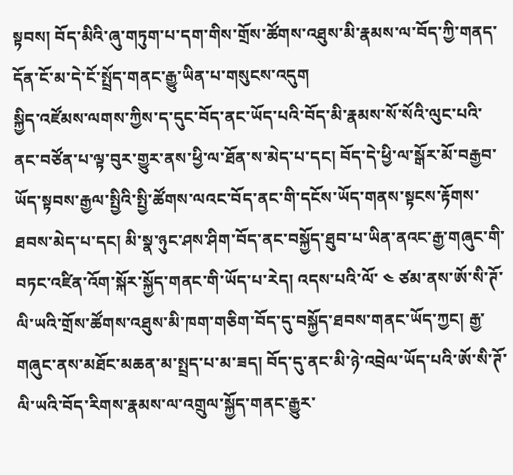སྟབས། བོད་མིའི་ཞུ་གཏུག་པ་དག་གིས་གྲོས་ཚོགས་འཐུས་མི་རྣམས་ལ་བོད་ཀྱི་གནད་དོན་ངོ་མ་དེ་ངོ་སྤྲོད་གནང་རྒྱུ་ཡིན་པ་གསུངས་འདུག
སྐྱིད་འཛོམས་ལགས་ཀྱིས་ད་དུང་བོད་ནང་ཡོད་པའི་བོད་མི་རྣམས་སོ་སོའི་ལུང་པའི་ནང་བཙོན་པ་ལྟ་བུར་གྱུར་ནས་ཕྱི་ལ་ཐོན་ས་མེད་པ་དང། བོད་དེ་ཕྱི་ལ་སྒོར་མོ་བརྒྱབ་ཡོད་སྟབས་རྒྱལ་སྤྱིའི་སྤྱི་ཚོགས་ལའང་བོད་ནང་གི་དངོས་ཡོད་གནས་སྟངས་རྟོགས་ཐབས་མེད་པ་དང། མི་སྣ་ཉུང་ཤས་ཤིག་བོད་ནང་བསྐྱོད་ཐུབ་པ་ཡིན་ནའང་རྒྱ་གཞུང་གི་བཏང་འཛིན་འོག་སྐོར་སྐྱོད་གནང་གི་ཡོད་པ་རེད། འདས་པའི་ལོ་ ༤ ཙམ་ནས་ཨོ་སི་ཊོ་ལི་ཡའི་གྲོས་ཚོགས་འཐུས་མི་ཁག་གཅིག་བོད་དུ་བསྐྱོད་ཐབས་གནང་ཡོད་ཀྱང། རྒྱ་གཞུང་ནས་མཐོང་མཆན་མ་སྤྲད་པ་མ་ཟད། བོད་དུ་ནང་མི་ཉེ་འབྲེལ་ཡོད་པའི་ཨོ་སི་ཊོ་ལི་ཡའི་བོད་རིགས་རྣམས་ལ་འགྲུལ་སྐྱོད་གནང་རྒྱུར་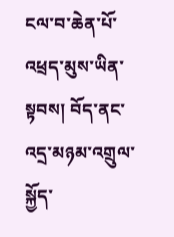ངལ་བ་ཆེན་པོ་འཕྲད་མུས་ཡིན་སྟབས། བོད་ནང་འདྲ་མཉམ་འགྲུལ་སྐྱོད་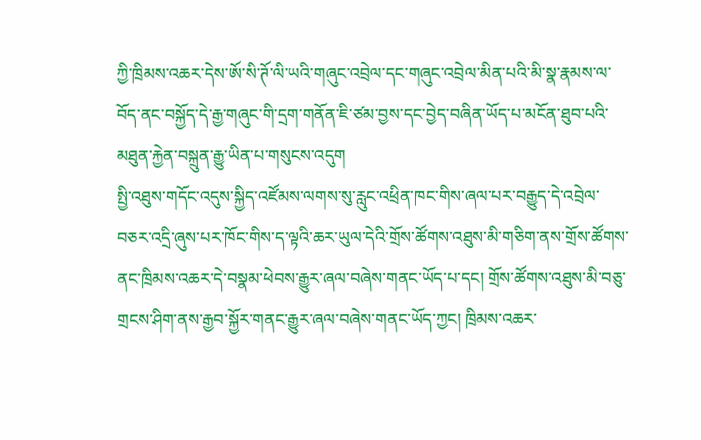ཀྱི་ཁྲིམས་འཆར་དེས་ཨོ་སི་ཊོ་ལི་ཡའི་གཞུང་འབྲེལ་དང་གཞུང་འབྲེལ་མིན་པའི་མི་སྣ་རྣམས་ལ་བོད་ནང་བསྐྱོད་དེ་རྒྱ་གཞུང་གི་དྲག་གནོན་ཇི་ཙམ་བྱས་དང་བྱེད་བཞིན་ཡོད་པ་མངོན་ཐུབ་པའི་མཐུན་རྐྱེན་བསྐྲུན་རྒྱུ་ཡིན་པ་གསུངས་འདུག
སྤྱི་འཐུས་གདོང་འདུས་སྐྱིད་འཛོམས་ལགས་སུ་རླུང་འཕྲིན་ཁང་གིས་ཞལ་པར་བརྒྱུད་དེ་འབྲེལ་བཅར་འདྲི་ཞུས་པར་ཁོང་གིས་ད་ལྟའི་ཆར་ཡུལ་དེའི་གྲོས་ཚོགས་འཐུས་མི་གཅིག་ནས་གྲོས་ཚོགས་ནང་ཁྲིམས་འཆར་དེ་བསྣམ་ཕེབས་རྒྱུར་ཞལ་བཞེས་གནང་ཡོད་པ་དང། གྲོས་ཚོགས་འཐུས་མི་བཅུ་གྲངས་ཤིག་ནས་རྒྱབ་སྐྱོར་གནང་རྒྱུར་ཞལ་བཞེས་གནང་ཡོད་ཀྱང། ཁྲིམས་འཆར་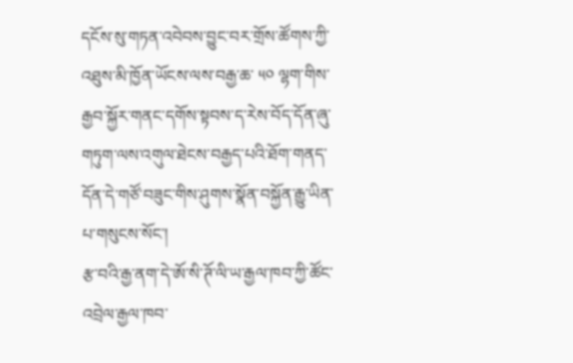དངོས་སུ་གཏན་འབེབས་བྱུང་བར་གྲོས་ཚོགས་ཀྱི་འཐུས་མི་ཁྱོན་ཡོངས་ལས་བརྒྱ་ཆ་ ༥༠ ལྷག་གིས་རྒྱབ་སྐྱོར་གནང་དགོས་སྟབས་ད་རེས་བོད་དོན་ཞུ་གཏུག་ལས་འགུལ་ཐེངས་བརྒྱད་པའི་ཐོག་གནད་དོན་དེ་གཙོ་བཟུང་གིས་ཤུགས་སྣོན་བསྐྱོན་རྒྱུ་ཡིན་པ་གསུངས་སོང་།
རྩ་བའི་རྒྱ་ནག་དེ་ཨོ་སི་ཊོ་ལི་ཡ་རྒྱལ་ཁབ་ཀྱི་ཚོང་འབྲེལ་རྒྱལ་ཁབ་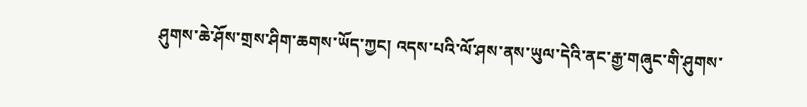ཤུགས་ཆེ་ཤོས་གྲས་ཤིག་ཆགས་ཡོད་ཀྱང། འདས་པའི་ལོ་ཤས་ནས་ཡུལ་དེའི་ནང་རྒྱ་གཞུང་གི་ཤུགས་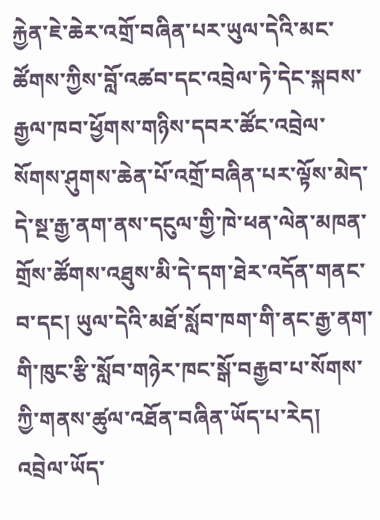རྐྱེན་ཇེ་ཆེར་འགྲོ་བཞིན་པར་ཡུལ་དེའི་མང་ཚོགས་ཀྱིས་བློ་འཚབ་དང་འབྲེལ་ཏེ་དེང་སྐབས་རྒྱལ་ཁབ་ཕྱོགས་གཉིས་དབར་ཚོང་འབྲེལ་སོགས་ཤུགས་ཆེན་པོ་འགྲོ་བཞིན་པར་ལྟོས་མེད་དེ་སྔ་རྒྱ་ནག་ནས་དངུལ་གྱི་ཁེ་ཕན་ལེན་མཁན་གྲོས་ཚོགས་འཐུས་མི་དེ་དག་ཐེར་འདོན་གནང་བ་དང། ཡུལ་དེའི་མཐོ་སློབ་ཁག་གི་ནང་རྒྱ་ནག་གི་ཁུང་རྩི་སློབ་གཉེར་ཁང་སྒོ་བརྒྱབ་པ་སོགས་ཀྱི་གནས་ཚུལ་འཐོན་བཞིན་ཡོད་པ་རེད།
འབྲེལ་ཡོད་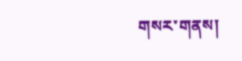གསར་གནས།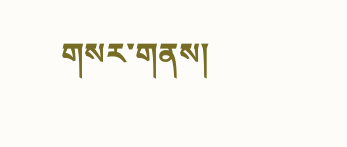གསར་གནས།